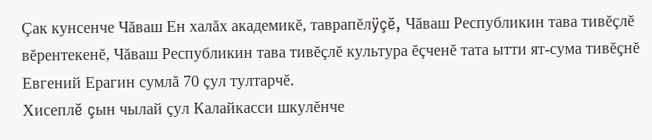Çак кунсенче Чăваш Ен халăх академикĕ, таврапĕлÿçĕ, Чăваш Республикин тава тивĕçлĕ вĕрентекенĕ, Чăваш Республикин тава тивĕçлĕ культура ĕçченĕ тата ытти ят-сума тивĕçнĕ Евгений Ерагин сумлă 70 çул тултарчĕ.
Хисеплĕ çын чылай çул Калайкасси шкулĕнче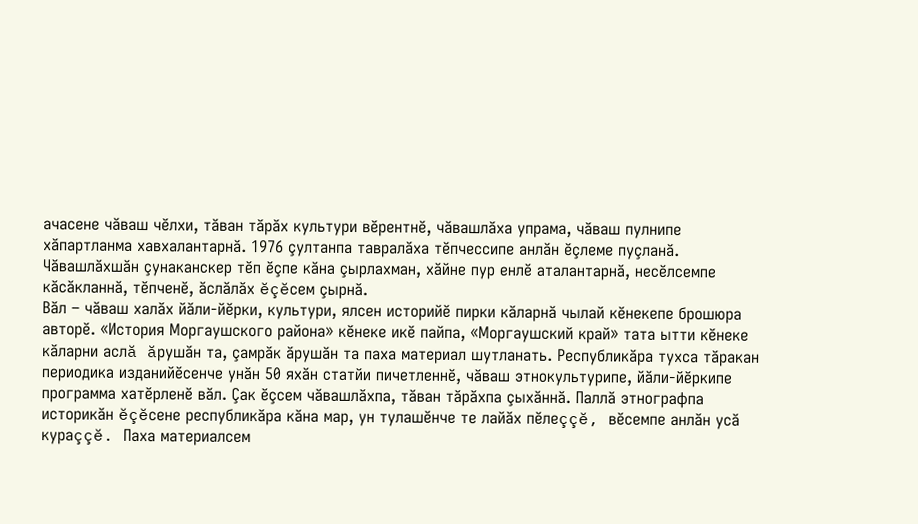ачасене чăваш чĕлхи, тăван тăрăх культури вĕрентнĕ, чăвашлăха упрама, чăваш пулнипе хăпартланма хавхалантарнă. 1976 çултанпа тавралăха тĕпчессипе анлăн ĕçлеме пуçланă. Чăвашлăхшăн çунаканскер тĕп ĕçпе кăна çырлахман, хăйне пур енлĕ аталантарнă, несĕлсемпе кăсăкланнă, тĕпченĕ, ăслăлăх ĕçĕсем çырнă.
Вăл – чăваш халăх йăли-йĕрки, культури, ялсен историйĕ пирки кăларнă чылай кĕнекепе брошюра авторĕ. «История Моргаушского района» кĕнеке икĕ пайпа, «Моргаушский край» тата ытти кĕнеке кăларни аслă ăрушăн та, çамрăк ăрушăн та паха материал шутланать. Республикăра тухса тăракан периодика изданийĕсенче унăн 50 яхăн статйи пичетленнĕ, чăваш этнокультурипе, йăли-йĕркипе программа хатĕрленĕ вăл. Çак ĕçсем чăвашлăхпа, тăван тăрăхпа çыхăннă. Паллă этнографпа историкăн ĕçĕсене республикăра кăна мар, ун тулашĕнче те лайăх пĕлеççĕ, вĕсемпе анлăн усă кураççĕ. Паха материалсем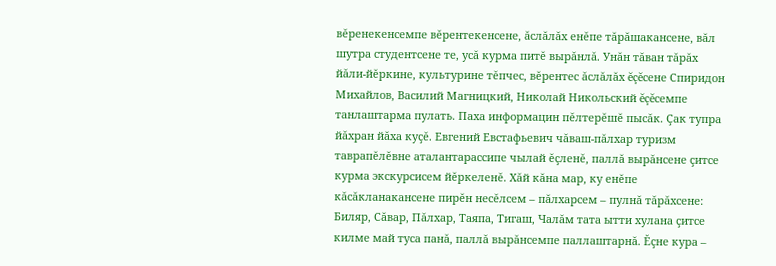вĕренекенсемпе вĕрентекенсене, ăслăлăх енĕпе тăрăшакансене, вăл шутра студентсене те, усă курма питĕ вырăнлă. Унăн тăван тăрăх йăли-йĕркине, культурине тĕпчес, вĕрентес ăслăлăх ĕçĕсене Спиридон Михайлов, Василий Магницкий, Николай Никольский ĕçĕсемпе танлаштарма пулать. Паха информацин пĕлтерĕшĕ пысăк. Çак тупра йăхран йăха куçĕ. Евгений Евстафьевич чăваш-пăлхар туризм таврапĕлĕвне аталантарассипе чылай ĕçленĕ, паллă вырăнсене çитсе курма экскурсисем йĕркеленĕ. Хăй кăна мар, ку енĕпе кăсăкланакансене пирĕн несĕлсем – пăлхарсем – пулнă тăрăхсене: Биляр, Сăвар, Пăлхар, Таяпа, Тигаш, Чалăм тата ытти хулана çитсе килме май туса панă, паллă вырăнсемпе паллаштарнă. Ĕçне кура –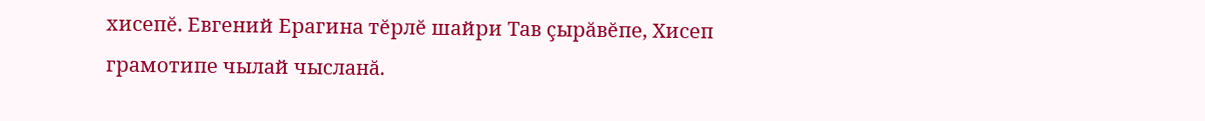хисепĕ. Евгений Ерагина тĕрлĕ шайри Тав çырăвĕпе, Хисеп грамотипе чылай чысланă.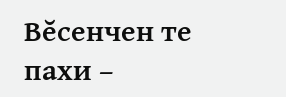Вĕсенчен те пахи –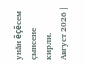унăн ĕçĕсем çынсене кирли.
Август 2026 |